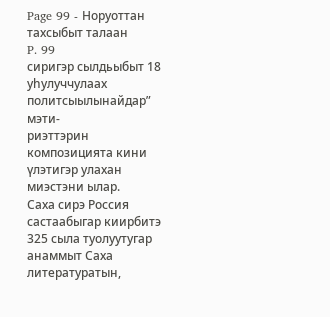Page 99 - Норуоттан тахсыбыт талаан
P. 99
сиригэр сылдьыбыт 18 уһулуччулаах политсыылынайдар” мэти-
риэттэрин композицията кини үлэтигэр улахан миэстэни ылар.
Саха сирэ Россия састаабыгар киирбитэ 325 сыла туолуутугар
анаммыт Саха литературатын,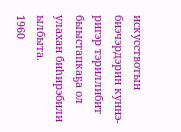искусствотын биэчэрдэрин куннэ-
ригэр тэриллибит быыстапкаҕа ол улахан биһирэбили ылбыта.
1960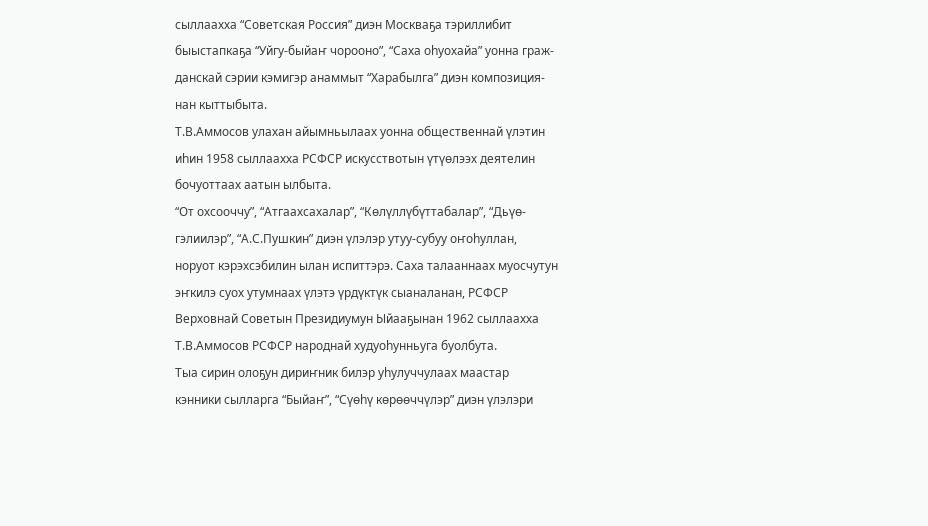сыллаахха “Советская Россия” диэн Москваҕа тэриллибит
быыстапкаҕа “Уйгу-быйаҥ чорооно”, “Саха оһуохайа” уонна граж-
данскай сэрии кэмигэр анаммыт “Харабылга” диэн композиция-
нан кыттыбыта.
Т.В.Аммосов улахан айымньылаах уонна общественнай үлэтин
иһин 1958 сыллаахха РСФСР искусствотын үтүөлээх деятелин
бочуоттаах аатын ылбыта.
“От охсооччу”, “Атгаахсахалар”, “Көлүллүбүттабалар”, “Дьүө-
гэлиилэр”, “А.С.Пушкин” диэн үлэлэр утуу-субуу оҥоһуллан,
норуот кэрэхсэбилин ылан испиттэрэ. Саха талааннаах муосчутун
эҥкилэ суох утумнаах үлэтэ үрдүктүк сыаналанан, РСФСР
Верховнай Советын Президиумун Ыйааҕынан 1962 сыллаахха
Т.В.Аммосов РСФСР народнай худуоһунньуга буолбута.
Тыа сирин олоҕун дириҥник билэр уһулуччулаах маастар
кэнники сылларга “Быйаҥ”, “Сүөһү көрөөччүлэр” диэн үлэлэри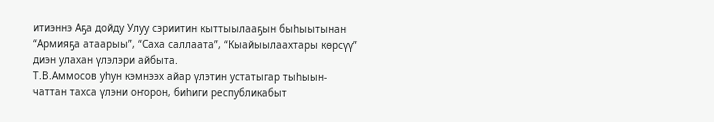итиэннэ Аҕа дойду Улуу сэриитин кыттыылааҕын быһыытынан
“Армияҕа атаарыы”, “Саха саллаата”, “Кыайыылаахтары көрсүү”
диэн улахан үлэлэри айбыта.
Т.В.Аммосов уһун кэмнээх айар үлэтин устатыгар тыһыын-
чаттан тахса үлэни оҥорон, биһиги республикабыт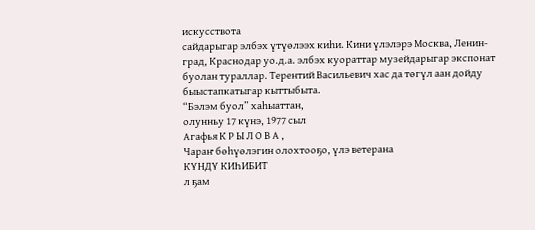искусствота
сайдарыгар элбэх үтүөлээх киһи. Кини үлэлэрэ Москва, Ленин-
град, Краснодар уо.д.а. элбэх куораттар музейдарыгар экспонат
буолан тураллар. Терентий Васильевич хас да төгүл аан дойду
быыстапкатыгар кыттыбыта.
“Бэлэм буол” хаһыаттан,
олунньу 17 күнэ, 1977 сыл
Агафья К Р Ы Л О В А ,
Чараҥ бөһүөлэгин олохтооҕо, үлэ ветерана
КҮНДҮ КИҺИБИТ
л ҕам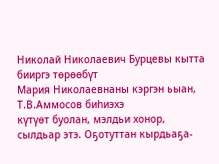Николай Николаевич Бурцевы кытта бииргэ төрөөбүт
Мария Николаевнаны кэргэн ьыан, Т.В.Аммосов биһиэхэ
күтүөт буолан, мэлдьи хонор, сылдьар этэ. Оҕотуттан кырдьаҕа-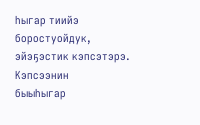һыгар тиийэ боростуойдук, эйэҕэстик кэпсэтэрэ. Кэпсээнин
быыһыгар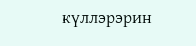күллэрэрин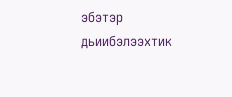эбэтэр дьиибэлээхтик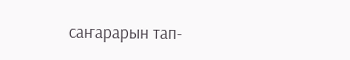саҥарарын тап-